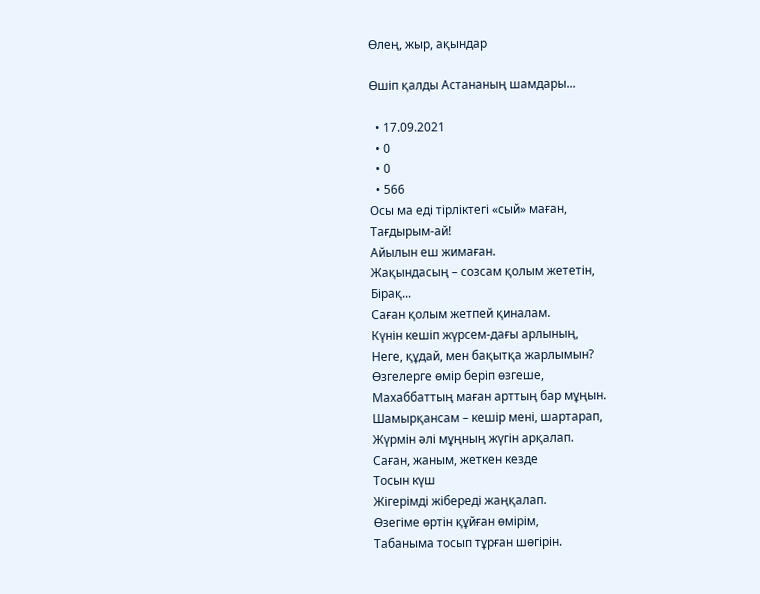Өлең, жыр, ақындар

Өшіп қалды Астананың шамдары...

  • 17.09.2021
  • 0
  • 0
  • 566
Осы ма еді тірліктегі «сый» маған,
Тағдырым-ай!
Айылын еш жимаған.
Жақындасың – созсам қолым жететін,
Бірақ...
Саған қолым жетпей қиналам.
Күнін кешіп жүрсем-дағы арлының,
Неге, құдай, мен бақытқа жарлымын?
Өзгелерге өмір беріп өзгеше,
Махаббаттың маған арттың бар мұңын.
Шамырқансам – кешір мені, шартарап,
Жүрмін әлі мұңның жүгін арқалап.
Саған, жаным, жеткен кезде
Тосын күш
Жігерімді жібереді жаңқалап.
Өзегіме өртін құйған өмірім,
Табаныма тосып тұрған шөгірін.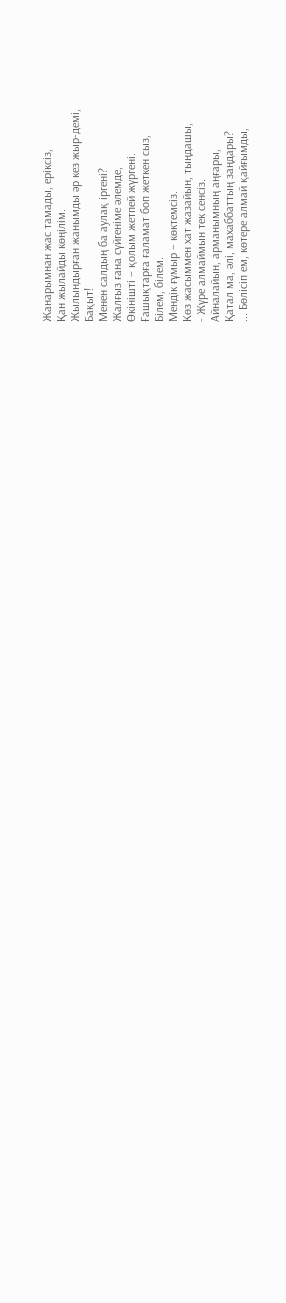Жанарымнан жас тамады, еріксіз,
Қан жылайды көңілім.
Жылындырған жанымды әр кез жыр-демі,
Бақыт!
Менен салдың ба аулақ іргені?
Жалғыз ғана сүйгеніме әлемде,
Өкінішті – қолым жетпей жүргені.
Ғашықтарға ғаламат боп жеткен сыз,
Білем, білем.
Мендік ғұмыр – көктемсіз.
Көз жасыммен хат жазайын, тыңдашы,
- Жүре алмаймын тек сенсіз.
Айналайын, арманымның аңғары,
Қатал ма, әлі, махаббаттың заңдары?
... Бөлісіп ем, көтере алмай қайғымды,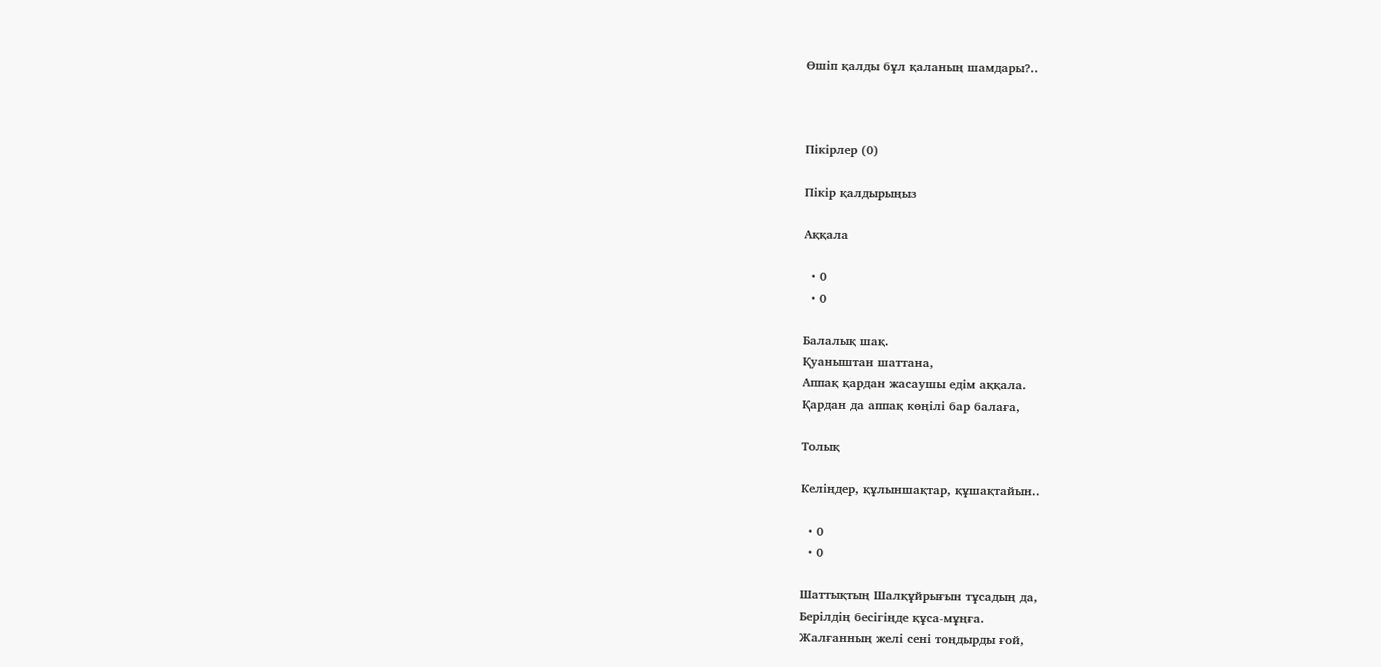Өшіп қалды бұл қаланың шамдары?..



Пікірлер (0)

Пікір қалдырыңыз

Аққала

  • 0
  • 0

Балалық шақ.
Қуаныштан шаттана,
Аппақ қардан жасаушы едім аққала.
Қардан да аппақ көңілі бар балаға,

Толық

Келіңдер, құлыншақтар, құшақтайын..

  • 0
  • 0

Шаттықтың Шалқұйрығын тұсадың да,
Берілдің бесігіңде құса-мұңға.
Жалғанның желі сені тоңдырды ғой,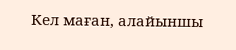Кел маған, алайыншы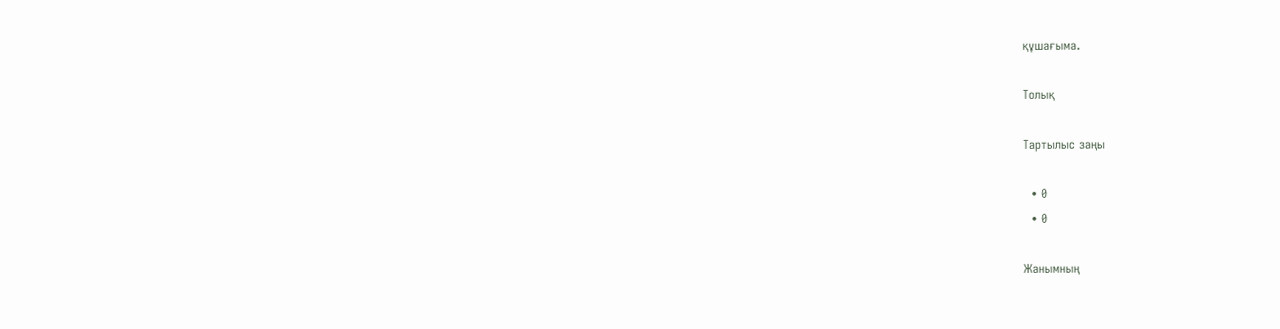құшағыма.

Толық

Тартылыс заңы

  • 0
  • 0

Жанымның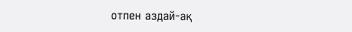отпен аздай-ақ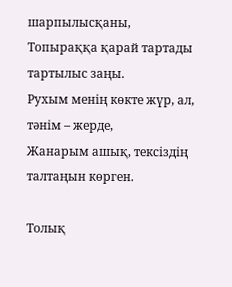шарпылысқаны,
Топыраққа қарай тартады тартылыс заңы.
Рухым менің көкте жүр, ал, тәнім – жерде,
Жанарым ашық, тексіздің талтаңын көрген.

Толық